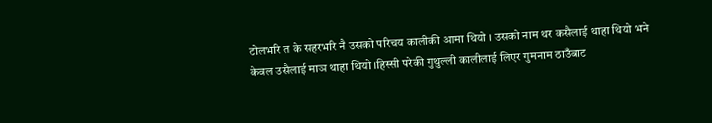टोलभरि त के सहरभरि नै उसको परिचय कालीकी आमा थियो । उसको नाम थर कसैलाई थाहा थियो भने केवल उसैलाई माञ थाहा थियो ।हिस्सी परेकी गुथुल्ली कालीलाई लिएर गुमनाम ठाउँबाट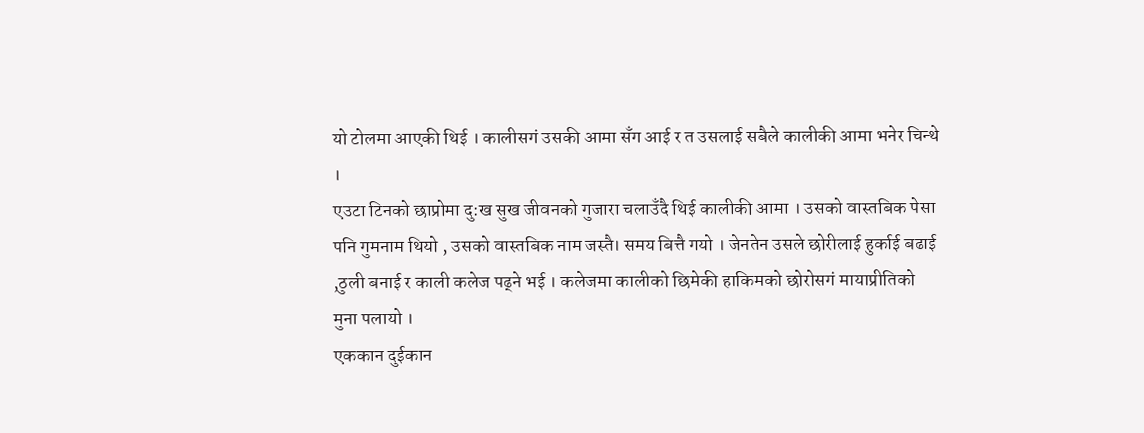यो टोलमा आएकी थिई । कालीसगं उसकी आमा सँग आई र त उसलाई सबैले कालीकी आमा भनेर चिन्थे ।
एउटा टिनको छाप्रोमा दु:ख सुख जीवनको गुजारा चलाउँदै थिई कालीकी आमा । उसको वास्तबिक पेसा पनि गुमनाम थियो , उसको वास्तबिक नाम जस्तै। समय बित्तै गयो । जेनतेन उसले छोरीलाई हुर्काई बढाई ,ठुली बनाई र काली कलेज पढ्ने भई । कलेजमा कालीको छिमेकी हाकिमको छोरोसगं मायाप्रीतिको मुना पलायो ।
एककान दुईकान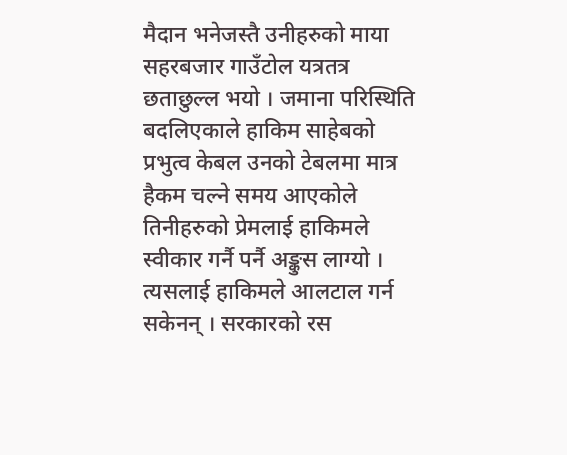मैदान भनेजस्तै उनीहरुको माया सहरबजार गाउँटोल यत्रतत्र छताछुल्ल भयो । जमाना परिस्थिति बदलिएकाले हाकिम साहेबको प्रभुत्व केबल उनको टेबलमा मात्र हैकम चल्ने समय आएकोले तिनीहरुको प्रेमलाई हाकिमले स्वीकार गर्नै पर्नै अङ्कुस लाग्यो । त्यसलाई हाकिमले आलटाल गर्न सकेनन् । सरकारको रस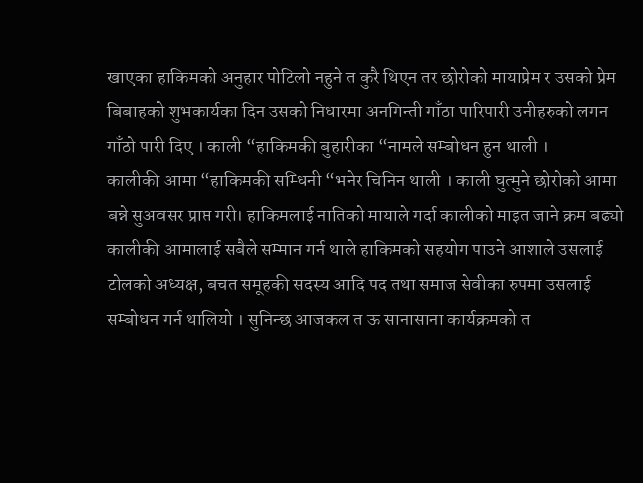खाएका हाकिमको अनुहार पोटिलो नहुने त कुरै थिएन तर छोरोको मायाप्रेम र उसको प्रेम बिबाहको शुभकार्यका दिन उसको निधारमा अनगिन्ती गाँठा पारिपारी उनीहरुको लगन गाँठो पारी दिए । काली “हाकिमकी बुहारीका “नामले सम्बोधन हुन थाली ।
कालीकी आमा “हाकिमकी सम्धिनी “भनेर चिनिन थाली । काली घुत्मुने छोरोको आमा बन्ने सुअवसर प्राप्त गरी। हाकिमलाई नातिको मायाले गर्दा कालीको माइत जाने क्रम बढ्यो कालीकी आमालाई सबैले सम्मान गर्न थाले हाकिमको सहयोग पाउने आशाले उसलाई टोलको अध्यक्ष, बचत समूहकी सदस्य आदि पद तथा समाज सेवीका रुपमा उसलाई सम्बोधन गर्न थालियो । सुनिन्छ आजकल त ऊ सानासाना कार्यक्रमको त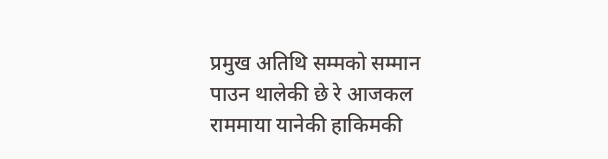प्रमुख अतिथि सम्मको सम्मान पाउन थालेकी छे रे आजकल राममाया यानेकी हाकिमकी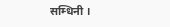सम्धिनी ।